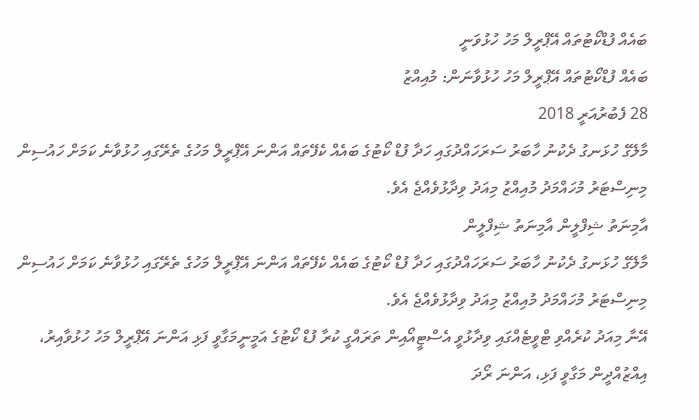ބައެއް ފުޑްކޯޓުތައް އޭޕްރީލް މަހު ހުޅުވަނީ
ބައެއް ފުޑްކޯޓުތައް އޭޕްރީލް މަހު ހުޅުވާނަން: މުއިއްޒު
28 ފެބުރުއަރީ 2018
މާލޭގެ ހުޅަނގު ދެކުނު ހާބަރު ސަރަހައްދުގައި ހަދާ ފުޑް ކޯޓުގެ ބައެއް ކެފޭތައް އަންނަ އޭޕްރީލް މަހުގެ ތެރޭގައި ހުޅުވާނެ ކަމަށް ހައުސިން މިނިސްޓަރު މުހައްމަދު މުއިއްޒު މިއަދު ވިދާޅުވެއްޖެ އެވެ.
އާމިނަތު ޝިފްލީން އާމިނަތު ޝިފްލީން
މާލޭގެ ހުޅަނގު ދެކުނު ހާބަރު ސަރަހައްދުގައި ހަދާ ފުޑް ކޯޓުގެ ބައެއް ކެފޭތައް އަންނަ އޭޕްރީލް މަހުގެ ތެރޭގައި ހުޅުވާނެ ކަމަށް ހައުސިން މިނިސްޓަރު މުހައްމަދު މުއިއްޒު މިއަދު ވިދާޅުވެއްޖެ އެވެ.
އޭނާ މިއަދު ކުރެއްވި ޓްވީޓެއްގައި ވިދާޅުވީ އެސްޓީއޯއިން ތަރައްގީ ކުރާ ފުޑް ކޯޓުގެ އަމީނީމަގާވީ ފަޅި އަންނަ އޭޕްރީލް މަހު ހުޅުވާއިރު، އިއްޒުއްދީން މަގާވީ ފަޅި، އަންނަ ރޯދަ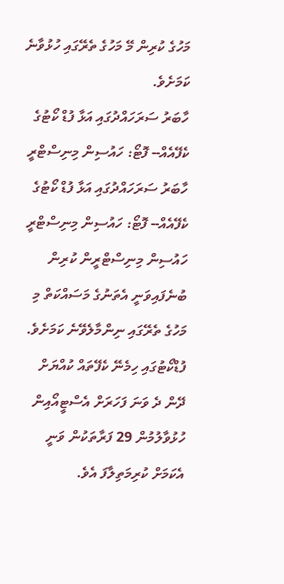މަހުގެ ކުރިން މޭ މަހުގެ ތެރޭގައި ހުޅުވާނެ ކަމަށެވެ.
ހާބަރު ސަރަހައްދުގައި އަޅާ ފުޑް ކޯޓުގެ ކެފޭއެއް-- ފޮޓޯ: ހައުސިން މިނިސްޓްރީ
ހާބަރު ސަރަހައްދުގައި އަޅާ ފުޑް ކޯޓުގެ ކެފޭއެއް-- ފޮޓޯ: ހައުސިން މިނިސްޓްރީ
ހައުސިން މިނިސްޓްރީން ކުރިން ބުނެފައިވަނީ އެތަނުގެ މަސައްކަތް މި މަހުގެ ތެރޭގައި ނިންމާލެވޭނެ ކަމަށެވެ.
ފުޑްކޯޓުގައި ހިމެނޭ ކެފޭތައް ކުއްޔަށް ދޭން ދެ ވަނަ ފަހަރަށް އެސްޓީއޯއިން ހުޅުވާލުމުން 29 ފަރާތަކުން ވަނީ އެކަމަށް ކުރިމަތިލާފަ އެވެ.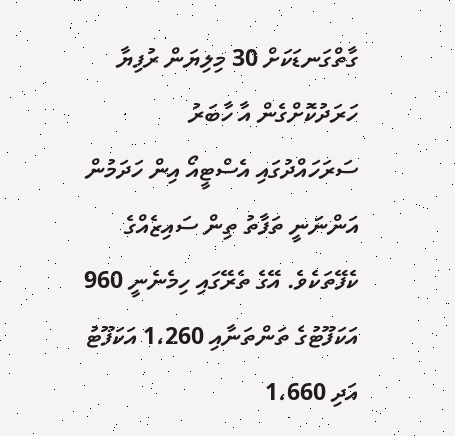ގާތްގަނޑަކަށް 30 މިލިޔަން ރުފިޔާ ހަރަދުކޮށްގެން އާ ހާބަރު ސަރަހައްދުގައި އެސްޓީއޯ އިން ހަދަމުން އަންނަނީ ތަފާތު ތިން ސައިޒެއްގެ ކެފޭތަކެވެ. އޭގެ ތެރޭގައި ހިމެނެނީ 960 އަކަފޫޓުގެ ތަންތަނާއި 1،260 އަކަފޫޓު އަދި 1،660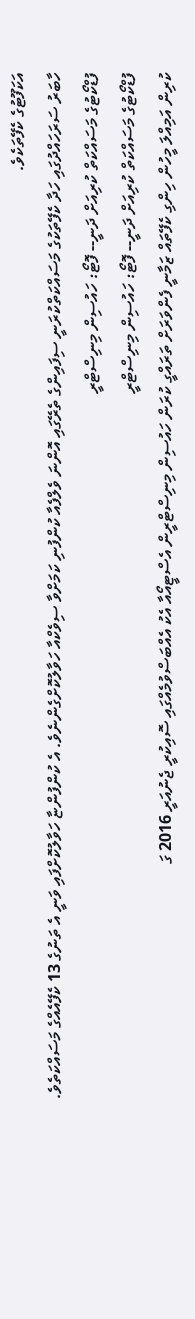އަކަފޫޓުގެ ކެފޭތަކެވެ.
ހާބަރު ސަރަހައްދުގައި ހަދާ ކެފޭތަކުގެ މަސައްކަތްކުރަނީ ސިފައިންގެ ތެރޭގައި އޮންނަ ވެލްފެއާ ކުންފުނި ކަމަށްވާ ސިވެކްއާ ހަވާލުކޮށްގެންނެވެ. އެ ކުންފުންޏާ ހަވާލުކޮށްފައި ވަނީ އެ ތަނުގެ 13 ކެފޭއެއްގެ މަސައްކަތެވެ.
ފުޑްކޯޓުގެ މަސައްކަތް ކުރިއަށް ދަނީ-- ފޮޓޯ: ހައުސިން މިނިސްޓްރީ
ފުޑްކޯޓުގެ މަސައްކަތް ކުރިއަށް ދަނީ-- ފޮޓޯ: ހައުސިން މިނިސްޓްރީ
ކުރިން އަމިއްލަ މީހުން ހިންގި ކެފޭތައް ޒަމާނީ ފެންވަރަށް ތަރައްގީ ކުރަން ހައުސިން މިނިސްޓްރީން އެސްޓީއޯއާ އެކު އެއްބަސްވުމެއްގައި ސޮއިކުރީ ޖެނުއަރީ 2016 ގަ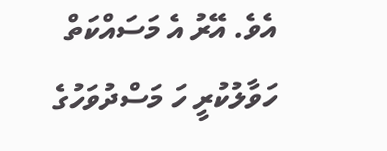އެވެ. އޭރު އެ މަސައްކަތް ހަވާލުކުރީ ހަ މަސްދުވަހުގެ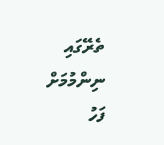ތެރޭގައި ނިންމުމަށް ފަހު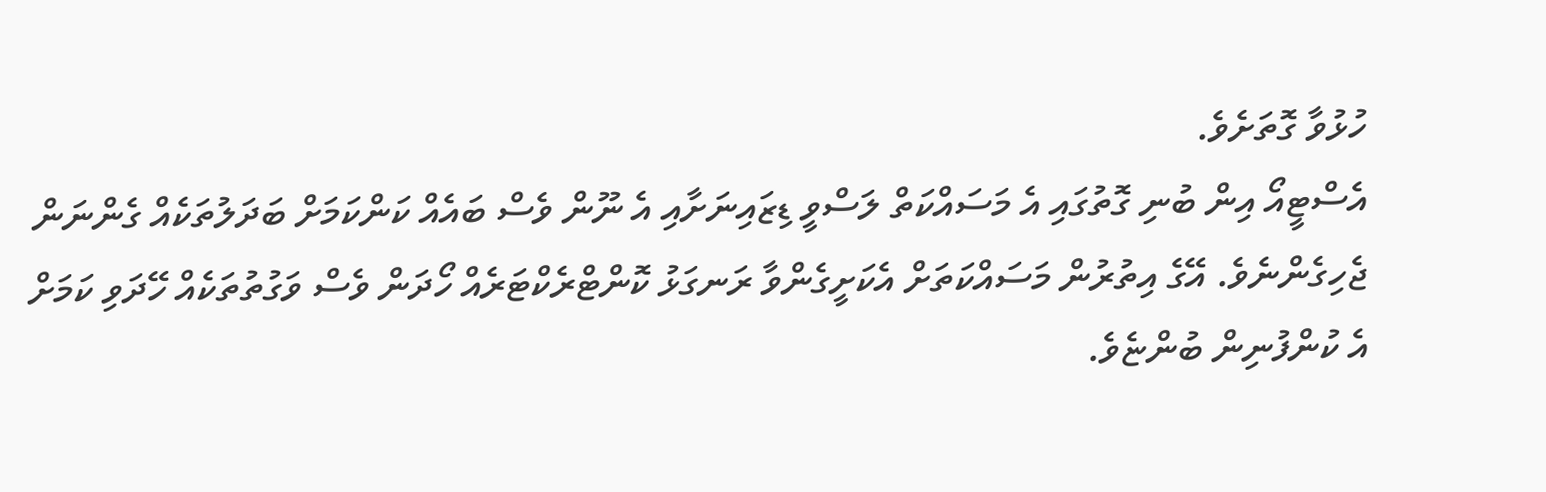ހުޅުވާ ގޮތަށެވެ.
އެސްޓީއޯ އިން ބުނި ގޮތުގައި އެ މަސައްކަތް ލަސްވީ ޑިޒައިނަށާއި އެ ނޫން ވެސް ބައެއް ކަންކަމަށް ބަދަލުތަކެއް ގެންނަން ޖެހިގެންނެވެ. އޭގެ އިތުރުން މަސައްކަތަށް އެކަށީގެންވާ ރަނގަޅު ކޮންޓްރެކްޓަރެއް ހޯދަން ވެސް ވަގުތުތަކެއް ހޭދަވި ކަމަށް އެ ކުންފުނިން ބުންޏެވެ.